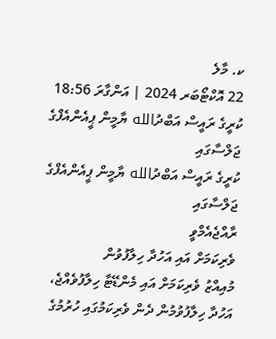ކ. މާލެ
22 އޮކްޓޯބަރ 2024 | އަންގާރަ 18:56
ކުރީގެ ރައީސް އަބްދުالله ޔާމީން ޕީއެންއެފްގެ ޖަލްސާގައި
ކުރީގެ ރައީސް އަބްދުالله ޔާމީން ޕީއެންއެފްގެ ޖަލްސާގައި
ރާއްޖެއެމްވީ
ވެރިކަމަށް އައި އަހުދާ ހިލާފުވުން
މުއިއްޒު ވެރިކަމަށް އައި މެންޑޭޓާ ހިލާފުވެއްޖެ، އަހުދާ ހިލާފުވުމުން ދެން ވެރިކަމުގައި ހުރުމުގެ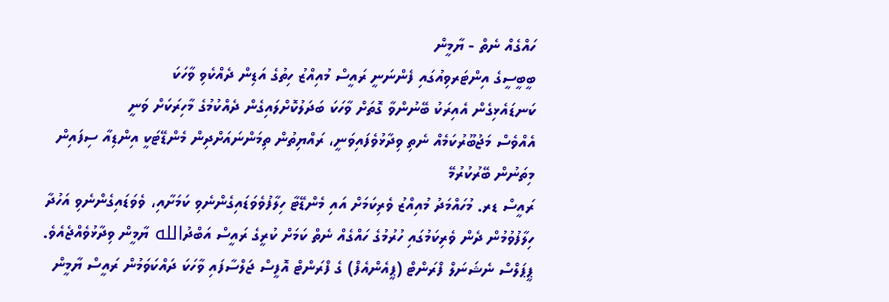ހައްގެއް ނެތް - ޔާމީން
ބީބީސީގެ އިންޓަރވިއުގައި ފެންނަނީ ރައީސް މުއިއްޒު ހިތުގެ އަޑިން ދެއްކެވި ވާހަކަ
ކަނޑައެޅިގެން އެއިރަކު ބޭނުންވާ ގޮތަށް ވާހަކަ ބަދަލުކޮށްލައިގެން ދެއްކުމުގެ މާހިރަކަށް ވަނީ
އެއްވެސް މަޖުބޫރުކަމެއް ނެތި ވިދާޅުވެފައިވަނީ، ރައްޔިތުން ތިމަންނައަށްދިން މެންޑޭޓަކީ އިންޑިއާ ސިފައިން މިތަނުން ބޭރުކުރުމޭ
ރައީސް ޑރ. މުހައްމަދު މުއިއްޒު ވެރިކަމަށް އައި މެންޑޭޓާ ހިލާފުވެވަޑައިގެންނެވި ކަމަށާއި، ވެވަޑައިގެންނެވި އަހުދާ ހިލާފުވުމުން ދެން ވެރިކަމުގައި ހުރުމުގެ ހައްގެއް ނެތް ކަމަށް ކުރީގެ ރައީސް އަބްދުالله ޔާމީން ވިދާޅުވެއްޖެއެވެ.
ޕީޕަލްސް ނެޝަނަލް ފްރަންޓް (ޕީއެންއެފް) ގެ ފްރަންޓް އޮފީސް ޖަލްސާފައި ވާހަކަ ދައްކަވަމުން ރައީސް ޔާމީން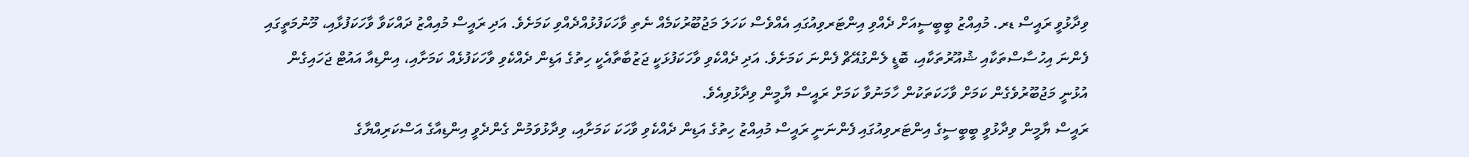ވިދާޅުވީ ރައީސް ޑރ. މުއިއްޒު ބީބީސީއަށް ދެއްވި އިންޓަރވިއުގައި އެއްވެސް ކަހަލަ މަޖުބޫރުކަމެއް ނެތި ވާހަކަފުޅުއްދެއްވި ކަމަށެވެ. އަދި ރައީސް މުއިއްޒު ދައްކަވާ ވާހަކަފުޅާއި، މޫނުމަތީގައި ފެންނަ އިހުސާސްތަކާއި ޝުއޫރުތަކާއި، ބޮޑީ ލެންގުއޭޗް ފެންނަ ކަމަށެވެ. އަދި ދެއްކެވި ވާހަކަފުޅަކީ ޖަޒުބާތާއެކީ ހިތުގެ އަޑިން ދެއްކެވި ވާހަކަފުޅެއް ކަމަށާއި، އިންޑިއާ އައުޓް ޖަހައިގެން އުޅުނީ މަޖުބޫރުވެގެން ކަމަށް ވާހަކަތަކުން ހާމަނުވާ ކަމަށް ރައީސް ޔާމީން ވިދާޅުވިއެވެ.
ރައީސް ޔާމީން ވިދާޅުވީ ބީބީސީގެ އިންޓަރވިއުގައި ފެންނަނީ ރައީސް މުއިއްޒު ހިތުގެ އަޑިން ދެއްކެވި ވާހަކަ ކަމަށާއި، ވިދާޅުވަމުން ގެންދެވީ އިންޑިއާގެ އަސްކަރިއްޔާގެ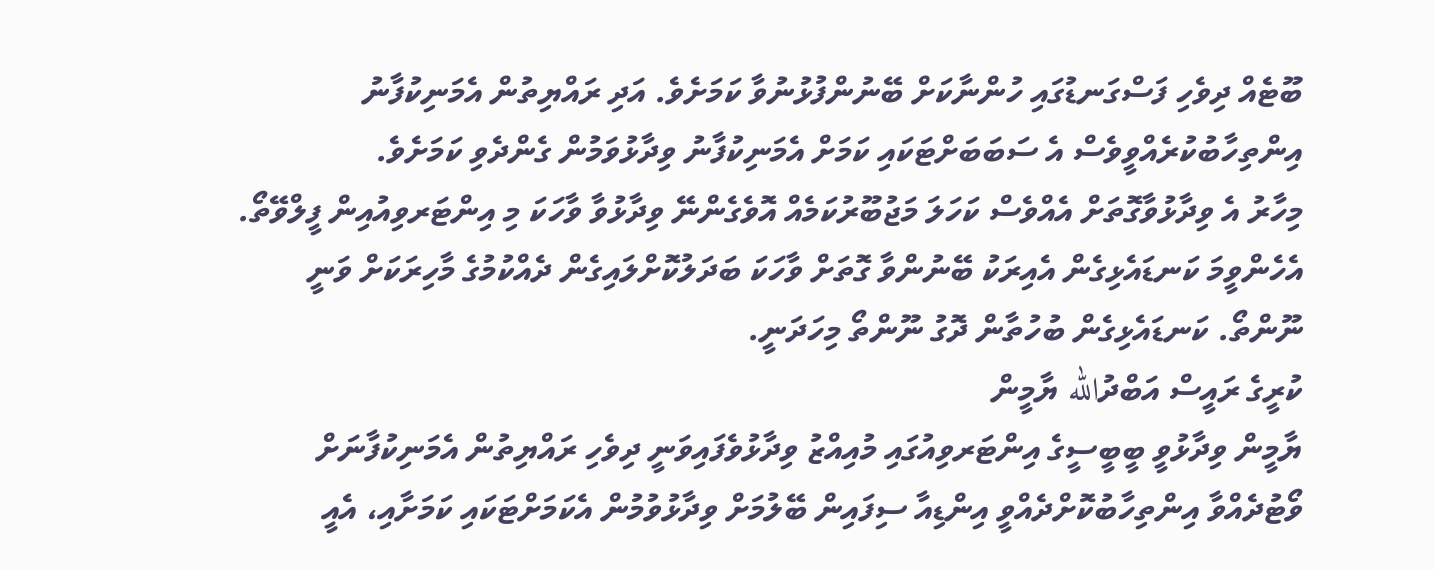ބޫޓެއް ދިވެހި ފަސްގަނޑުގައި ހުންނާކަށް ބޭނުންފުޅުނުވާ ކަމަށެވެ. އަދި ރައްޔިތުން އެމަނިކުފާނު އިންތިހާބުކުރެއްވީވެސް އެ ސަބަބަށްޓަކައި ކަމަށް އެމަނިކުފާނު ވިދާޅުވަމުން ގެންދެވި ކަމަށެވެ.
މިހާރު އެ ވިދާޅުވާގޮތަށް އެއްވެސް ކަހަލަ މަޖުބޫރުކަމެއް އޮވެގެންނޭ ވިދާޅުވާ ވާހަކަ މި އިންޓަރވިއުއިން ފީލްވޭތޯ. އެހެންވީމަ ކަނޑައެޅިގެން އެއިރަކު ބޭނުންވާ ގޮތަށް ވާހަކަ ބަދަލުކޮށްލައިގެން ދެއްކުމުގެ މާހިރަކަށް ވަނީ ނޫންތޯ. ކަނޑައެޅިގެން ބުހުތާން ދޮގު ނޫންތޯ މިހަދަނީ.
ކުރީގެ ރައީސް އަބްދުالله ޔާމީން
ޔާމީން ވިދާޅުވީ ބީބީސީގެ އިންޓަރވިއުގައި މުއިއްޒު ވިދާޅުވެފައިވަނީ ދިވެހި ރައްޔިތުން އެމަނިކުފާނަށް ވޯޓުދެއްވާ އިންތިހާބުކޮށްދެއްވީ އިންޑިއާ ސިފައިން ބޭލުމަށް ވިދާޅުވުމުން އެކަމަށްޓަކައި ކަމަށާއި، އެއީ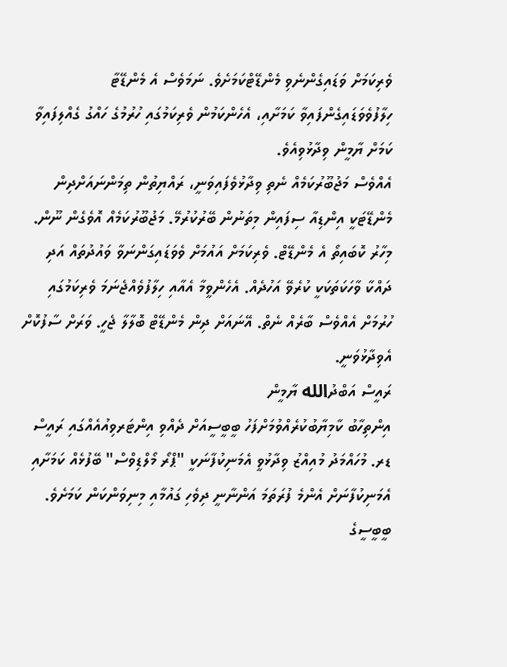ވެރިކަމަށް ވަޑައިގެންނެވި މެންޑޭޓްކަމަށެވެ. ނަމަވެސް އެ މެންޑޭޓާ ހިލާފުވެވަޑައިގެންފައިވާ ކަމަށާއި، އެހެންކަމުން ވެރިކަމުގައި ހުރުމުގެ ހައްގު ގެއްލިފައިވާ ކަމަށް ޔާމީން ވިދާޅުވިއެވެ.
އެއްވެސް މަޖުބޫރުކަމެއް ނެތި ވިދާޅުވެފައިވަނީ، ރައްޔިތުން ތިމަންނައަށްދިން މެންޑޭޓަކީ އިންޑިއާ ސިފައިން މިތަނުން ބޭރުކުރުމޭ. މަޖުބޫރުކަމެއް އޮވެގެން ނޫން. މިހާރު ކޮބައިތޯ އެ މެންޑޭޓް. ވެރިކަމަށް އައުމަށް ވެވަޑައިގަންނަވާ ވައުދުތައް އަދި ދައްކާ ވާހަކަތަކަކީ ކުރެވޭ އަހުދެއް. އެހެންވީމާ އެއާއި ހިލާފުވެއްޖެނަމަ ވެރިކަމުގައި ހުރުމަށް އެއްވެސް ބާރެއް ނެތް. އޭނައަށް ދިން މެންޑޭޓް ބޮލާލާ ޖެހީ. ވަރަށް ސާފުކޮށް އެވިދާޅުވަނީ.
ރައީސް އަބްދުالله ޔާމީން
އިންތިހާބު ކާމިޔާބުކުރެއްވުމަށްފަހު ބީބީސީއަށް ދެއްވި އިންޓަރވިއުއެއްގައި ރައީސް ޑރ. މުހައްމަދު މުއިއްޒު ވިދާޅުވީ އެމަނިކުފާނަކީ "ޕްރޯ މޯލްޑިވްސް" ބޭފުޅެއް ކަމަށާއި އެމަނިކުފާނަށް އެންމެ ފުރަތަމަ އަންނާނީ ދިވެހި ގައުމާއި މިނިވަންކަން ކަމަށެވެ. ބީބީސީގެ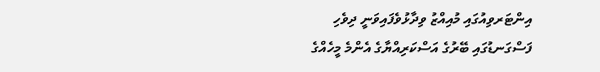އިންޓަރވިއުގައި މުއިއްޒު ވިދާޅުވެފައިވަނީ ދިވެހި ފަސްގަނޑުގައި ބޭރުގެ އަސްކަރިއްޔާގެ އެންމެ މީހެއްގެ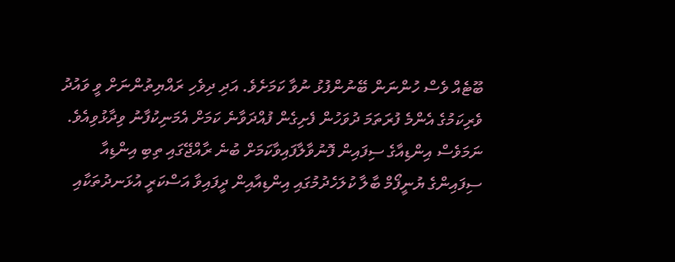ބޫޓެއް ވެސް ހުންނަން ބޭނުންފުޅު ނުވާ ކަމަށެވެ. އަދި ދިވެހި ރައްޔިތުންނަށް ވީ ވައުދު ވެރިކަމުގެ އެންމެ ފުރަތަމަ ދުވަހުން ފެށިގެން ފުއްދަވާނެ ކަމަށް އެމަނިކުފާނު ވިދާޅުވިއެވެ.
ނަމަވެސް އިންޑިއާގެ ސިފައިން ފޮނުވާލާފައިވާކަމަށް ބުނެ ރާއްޖޭގައި ތިބި އިންޑިއާ ސިފައިންގެ ޔުނީފޯމް ބާލާ ކުލަހެދުމުގައި އިންޑިއާއިން ދީފައިވާ އަސްކަރީ އުޅަނދުތަކާއި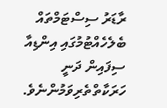ރާޑަރު ސިސްޓަމްތައް ބެލެހެއްޓުމުގައި އިންޑިއާ ސިފައިން ދަނީ ހަރަކާތްތެރިވަމުންނެވެ.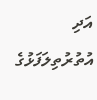އަދި އުތުރުތިލަފަޅުގެ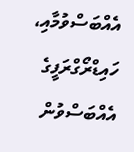އެއްބަސްވުމާއި، ހައިޑްރޯގްރަފީގެ އެއްބަސްވުން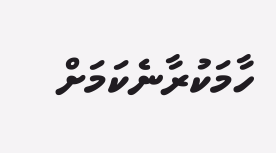ހާމަކުރާނެކަމަށް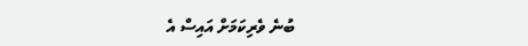ބުނެ ވެރިކަމަށް އައިސް އެ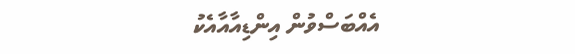އެއްބަސްވުން އިންޑިއާއާއެކު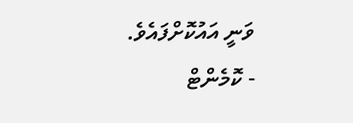ވަނީ އައުކޮށްފައެވެ.
- ކޮމެންޓް